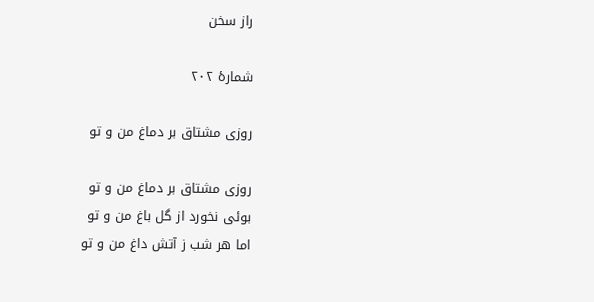راز سخن

شمارهٔ ۲۰۲

روزی مشتاق بر دماغ من و تو

روزی مشتاق بر دماغ من و تو
بوئی نخورد از گل باغ من و تو
اما هر شب ز آتش داغ من و تو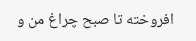افروخته تا صبح چراغ من و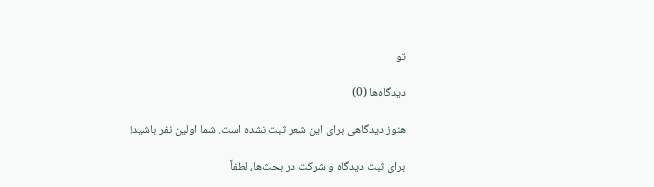تو

دیدگاه‌ها (0)

هنوز دیدگاهی برای این شعر ثبت نشده است. شما اولین نفر باشید!

برای ثبت دیدگاه و شرکت در بحث‌ها، لطفاً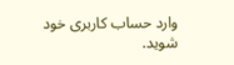وارد حساب کاربری خود شوید.